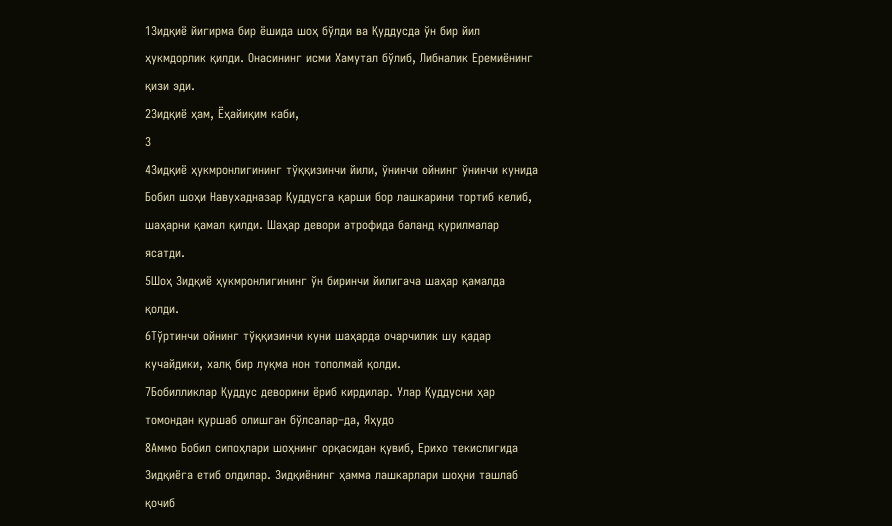1Зидқиё йигирма бир ёшида шоҳ бўлди ва Қуддусда ўн бир йил ҳукмдорлик қилди. Онасининг исми Хамутал бўлиб, Либналик Еремиёнинг қизи эди.
2Зидқиё ҳам, Ёҳайиқим каби,
3
4Зидқиё ҳукмронлигининг тўққизинчи йили, ўнинчи ойнинг ўнинчи кунида Бобил шоҳи Навухадназар Қуддусга қарши бор лашкарини тортиб келиб, шаҳарни қамал қилди. Шаҳар девори атрофида баланд қурилмалар ясатди.
5Шоҳ Зидқиё ҳукмронлигининг ўн биринчи йилигача шаҳар қамалда қолди.
6Тўртинчи ойнинг тўққизинчи куни шаҳарда очарчилик шу қадар кучайдики, халқ бир луқма нон тополмай қолди.
7Бобилликлар Қуддус деворини ёриб кирдилар. Улар Қуддусни ҳар томондан қуршаб олишган бўлсалар–да, Яҳудо
8Аммо Бобил сипоҳлари шоҳнинг орқасидан қувиб, Ерихо текислигида Зидқиёга етиб олдилар. Зидқиёнинг ҳамма лашкарлари шоҳни ташлаб қочиб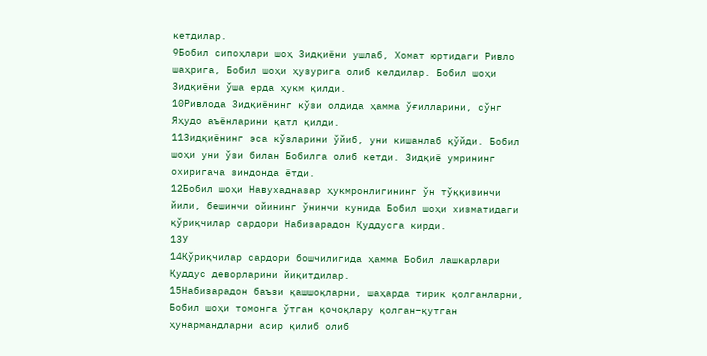кетдилар.
9Бобил сипоҳлари шоҳ Зидқиёни ушлаб, Хомат юртидаги Ривло шаҳрига, Бобил шоҳи ҳузурига олиб келдилар. Бобил шоҳи Зидқиёни ўша ерда ҳукм қилди.
10Ривлода Зидқиёнинг кўзи олдида ҳамма ўғилларини, сўнг Яҳудо аъёнларини қатл қилди.
11Зидқиёнинг эса кўзларини ўйиб, уни кишанлаб қўйди. Бобил шоҳи уни ўзи билан Бобилга олиб кетди. Зидқиё умрининг охиригача зиндонда ётди.
12Бобил шоҳи Навухадназар ҳукмронлигининг ўн тўққизинчи йили, бешинчи ойининг ўнинчи кунида Бобил шоҳи хизматидаги қўриқчилар сардори Набизарадон Қуддусга кирди.
13У
14Қўриқчилар сардори бошчилигида ҳамма Бобил лашкарлари Қуддус деворларини йиқитдилар.
15Набизарадон баъзи қашшоқларни, шаҳарда тирик қолганларни, Бобил шоҳи томонга ўтган қочоқлару қолган–қутган ҳунармандларни асир қилиб олиб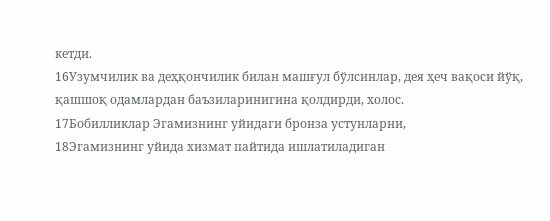кетди.
16Узумчилик ва деҳқончилик билан машғул бўлсинлар, дея ҳеч вақоси йўқ, қашшоқ одамлардан баъзиларинигина қолдирди, холос.
17Бобилликлар Эгамизнинг уйидаги бронза устунларни,
18Эгамизнинг уйида хизмат пайтида ишлатиладиган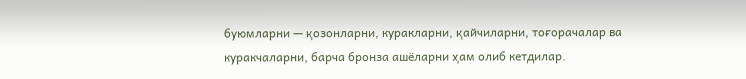буюмларни — қозонларни, куракларни, қайчиларни, тоғорачалар ва куракчаларни, барча бронза ашёларни ҳам олиб кетдилар.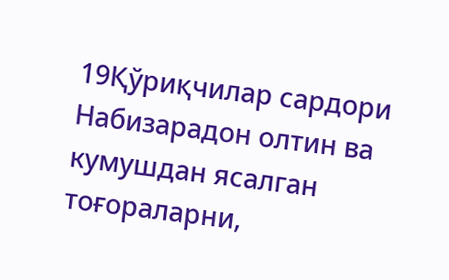19Қўриқчилар сардори Набизарадон олтин ва кумушдан ясалган тоғораларни,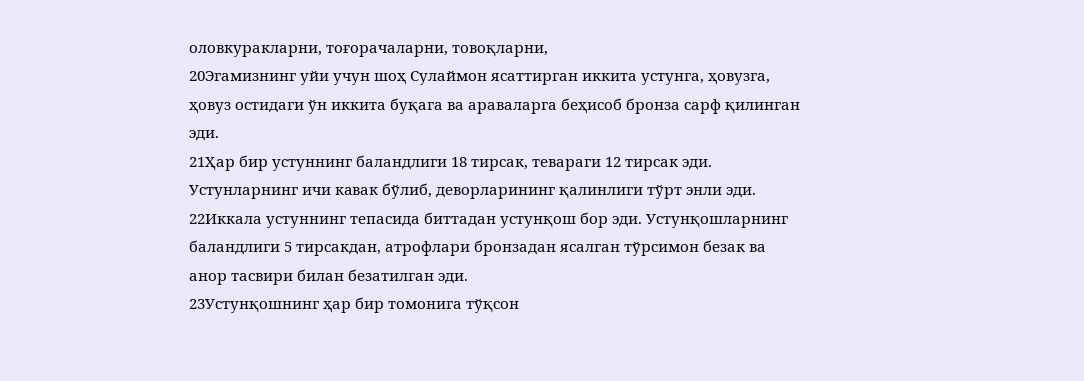оловкуракларни, тоғорачаларни, товоқларни,
20Эгамизнинг уйи учун шоҳ Сулаймон ясаттирган иккита устунга, ҳовузга, ҳовуз остидаги ўн иккита буқага ва араваларга беҳисоб бронза сарф қилинган эди.
21Ҳар бир устуннинг баландлиги 18 тирсак, тевараги 12 тирсак эди. Устунларнинг ичи кaвак бўлиб, деворларининг қалинлиги тўрт энли эди.
22Иккала устуннинг тепасида биттадан устунқош бор эди. Устунқошларнинг баландлиги 5 тирсакдан, атрофлари бронзадан ясалган тўрсимон безак ва анор тасвири билан безатилган эди.
23Устунқошнинг ҳар бир томонига тўқсон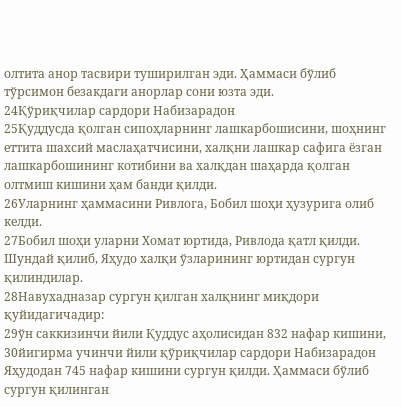олтита анор тасвири туширилган эди. Ҳаммаси бўлиб тўрсимон безакдаги анорлар сони юзта эди.
24Қўриқчилар сардори Набизарадон
25Қуддусда қолган сипоҳларнинг лашкарбошисини, шоҳнинг еттита шахсий маслаҳатчисини, халқни лашкар сафига ёзган лашкарбошининг котибини ва халқдан шаҳарда қолган олтмиш кишини ҳам банди қилди.
26Уларнинг ҳаммасини Ривлога, Бобил шоҳи ҳузурига олиб келди.
27Бобил шоҳи уларни Хомат юртида, Ривлода қатл қилди. Шундай қилиб, Яҳудо халқи ўзларининг юртидан сургун қилиндилар.
28Навухадназар сургун қилган халқнинг миқдори қуйидагичадир:
29ўн саккизинчи йили Қуддус аҳолисидан 832 нафар кишини,
30йигирма учинчи йили қўриқчилар сардори Набизарадон Яҳудодан 745 нафар кишини сургун қилди. Ҳаммаси бўлиб сургун қилинган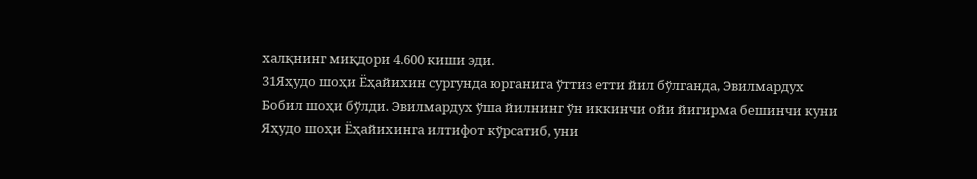халқнинг миқдори 4.600 киши эди.
31Яҳудо шоҳи Ёҳайихин сургунда юрганига ўттиз етти йил бўлганда, Эвилмардух Бобил шоҳи бўлди. Эвилмардух ўша йилнинг ўн иккинчи ойи йигирма бешинчи куни Яҳудо шоҳи Ёҳайихинга илтифот кўрсатиб, уни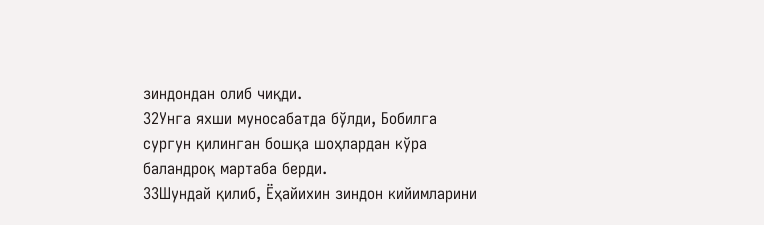зиндондан олиб чиқди.
32Унга яхши муносабатда бўлди, Бобилга сургун қилинган бошқа шоҳлардан кўра баландроқ мартаба берди.
33Шундай қилиб, Ёҳайихин зиндон кийимларини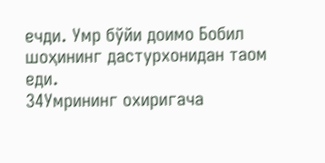ечди. Умр бўйи доимо Бобил шоҳининг дастурхонидан таом еди.
34Умрининг охиригача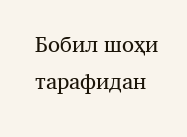Бобил шоҳи тарафидан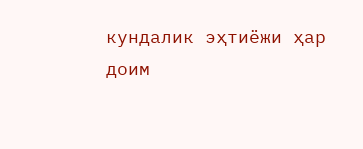кундалик эҳтиёжи ҳар доим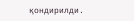қондирилди.